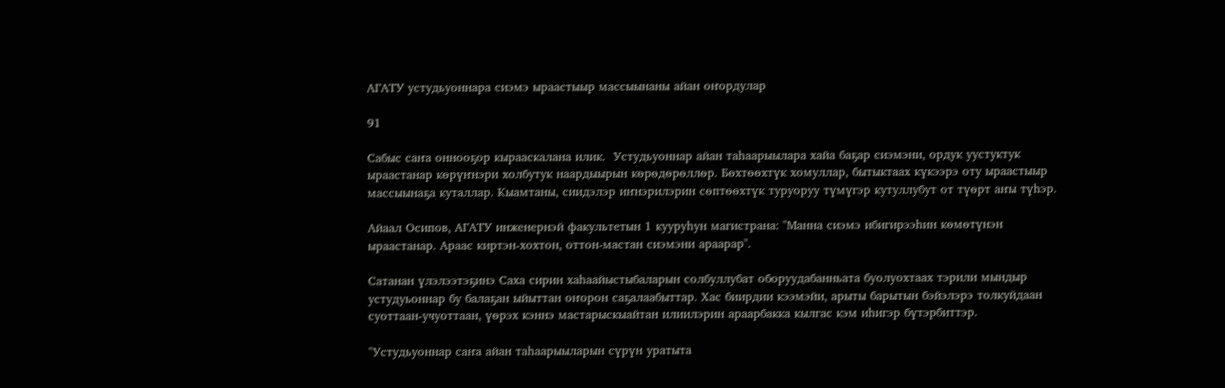АГАТУ устудьуоннара сиэмэ ыраастыыр массыынаны айан оҥордулар

91

Сабыс саҥа оннооҕор кырааскалана илик.  Устудьуоннар айан таһаарыылара хайа баҕар сиэмэни, ордук уустуктук ыраастанар көрүҥнэри холбутук наардыырын көрөдөрөллөр. Бөхтөөхтүк хомуллар, бытыктаах күкээрэ оту ыраастыыр массыынаҕа куталлар. Кыамтаны, сиидэлэр иҥнэрилэрин сөптөөхтүк туруоруу түмүгэр кутуллубут от түөрт аҥы түһэр.

Айаал Осипов, АГАТУ инженернэй факультетын 1 кууруһун магистрана: "Манна сиэмэ ибигирээһин көмөтүнэн ыраастанар. Араас киртэн-хохтон, оттон-мастан сиэмэни араарар".

Сатанан үлэлээтэҕинэ Саха сирин хаһаайыстыбаларын солбуллубат оборуудабанньата буолуохтаах тэрили мындыр устудуьоннар бу балаҕан ыйыттан оҥорон саҕалаабыттар. Хас биирдии кээмэйи, арыты барытын бэйэлэрэ толкуйдаан суоттаан-учуоттаан, үөрэх кэннэ мастарыскыайтан илиилэрин араарбакка кылгас кэм иһигэр бүтэрбиттэр.

"Устудьуоннар саҥа айан таһаарыыларын сүрүн уратыта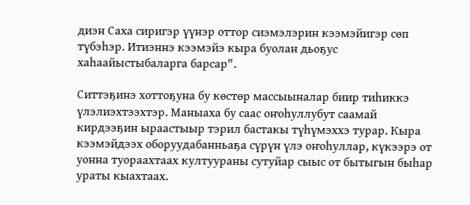диэн Саха сиригэр үүнэр оттор сиэмэлэрин кээмэйигэр сөп түбэһэр. Итиэннэ кээмэйэ кыра буолан дьоҕус хаһаайыстыбаларга барсар".

Ситтэҕинэ хоттоҕуна бу көстөр массыыналар биир тиһиккэ үлэлиэхтээхтэр. Маныаха бу саас оҥоһуллубут саамай кирдээҕин ыраастыыр тэрил бастакы түһүмэххэ турар. Кыра кээмэйдээх оборуудабанньаҕа сүрүн үлэ оҥоһуллар, күкээрэ от уонна туораахтаах култуураны сутуйар сыыс от бытыгын быһар ураты кыахтаах.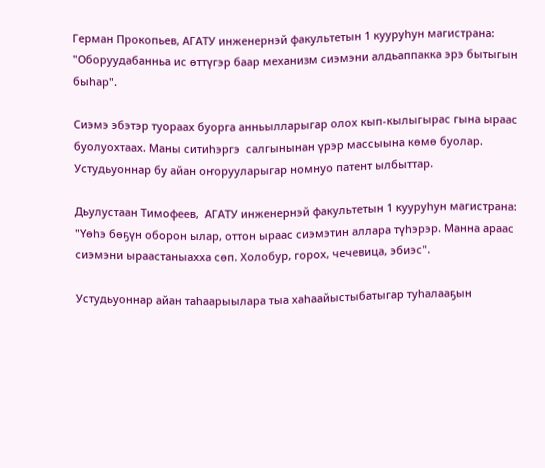Герман Прокопьев, АГАТУ инженернэй факультетын 1 кууруһун магистрана: "Оборуудабанньа ис өттүгэр баар механизм сиэмэни алдьаппакка эрэ бытыгын быһар".

Сиэмэ эбэтэр туораах буорга анньылларыгар олох кып-кылыгырас гына ыраас буолуохтаах. Маны ситиһэргэ  салгынынан үрэр массыына көмө буолар. Устудьуоннар бу айан оҥорууларыгар номнуо патент ылбыттар.

Дьулустаан Тимофеев,  АГАТУ инженернэй факультетын 1 кууруһун магистрана: "Үөһэ бөҕүн оборон ылар, оттон ыраас сиэмэтин аллара түһэрэр. Манна араас сиэмэни ыраастаныахха сөп. Холобур, горох, чечевица, эбиэс".

Устудьуоннар айан таһаарыылара тыа хаһаайыстыбатыгар туһалааҕын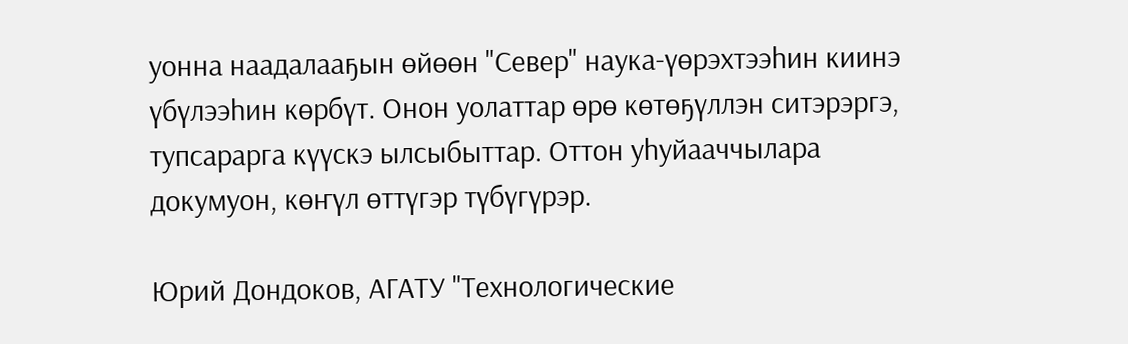уонна наадалааҕын өйөөн "Север" наука-үөрэхтээһин киинэ үбүлээһин көрбүт. Онон уолаттар өрө көтөҕүллэн ситэрэргэ, тупсарарга күүскэ ылсыбыттар. Оттон уһуйааччылара докумуон, көҥүл өттүгэр түбүгүрэр.

Юрий Дондоков, АГАТУ "Технологические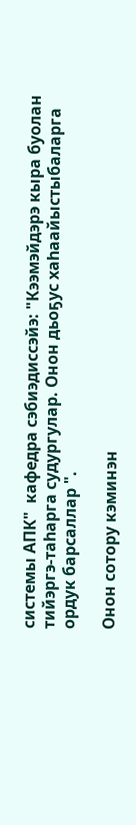системы АПК"  кафедра сэбиэдиссэйэ: "Кээмэйдэрэ кыра буолан тийэргэ-таһарга судургулар. Онон дьоҕус хаһаайыстыбаларга ордук барсаллар ".

Онон сотору кэминэн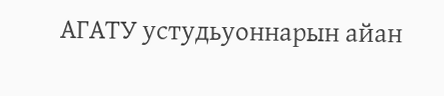АГАТУ устудьуоннарын айан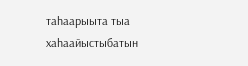таһаарыыта тыа хаһаайыстыбатын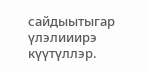сайдыытыгар үлэлииирэ күүтүллэр.